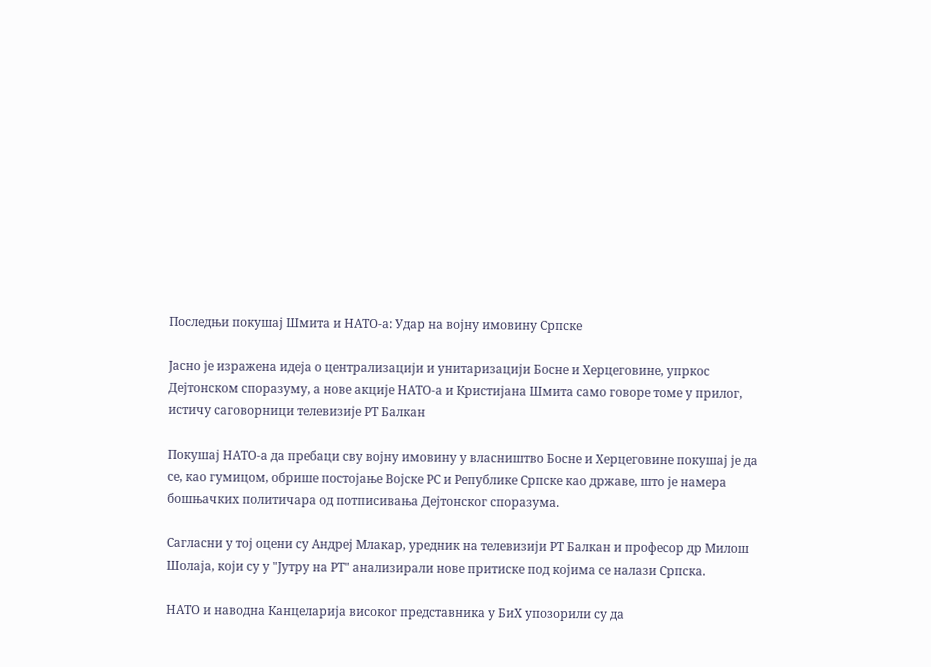Последњи покушај Шмита и НАТО-а: Удар на војну имовину Српске

Јасно је изражена идеја о централизацији и унитаризацији Босне и Херцеговине, упркос Дејтонском споразуму, а нове акције НАТО-а и Кристијана Шмита само говоре томе у прилог, истичу саговорници телевизије РТ Балкан

Покушај НАТО-а да пребаци сву војну имовину у власништво Босне и Херцеговине покушај је да се, као гумицом, обрише постојање Војске РС и Републике Српске као државе, што је намера бошњачких политичара од потписивања Дејтонског споразума.

Сагласни у тој оцени су Андреј Млакар, уредник на телевизији РТ Балкан и професор др Милош Шолаја, који су у "Јутру на РТ" анализирали нове притиске под којима се налази Српска.

НАТО и наводна Канцеларија високог представника у БиХ упозорили су да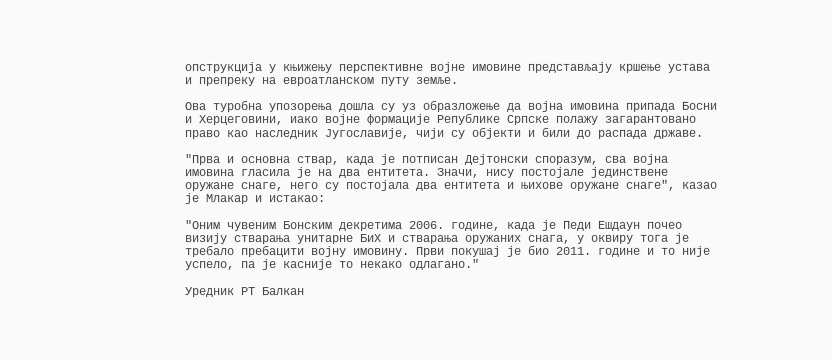опструкција у књижењу перспективне војне имовине представљају кршење устава и препреку на евроатланском путу земље.

Ова туробна упозорења дошла су уз образложење да војна имовина припада Босни и Херцеговини, иако војне формације Републике Српске полажу загарантовано право као наследник Југославије, чији су објекти и били до распада државе.

"Прва и основна ствар, када је потписан Дејтонски споразум, сва војна имовина гласила је на два ентитета. Значи, нису постојале јединствене оружане снаге, него су постојала два ентитета и њихове оружане снаге", казао је Млакар и истакао:

"Оним чувеним Бонским декретима 2006. године, када је Педи Ешдаун почео визију стварања унитарне БиХ и стварања оружаних снага, у оквиру тога је требало пребацити војну имовину. Први покушај је био 2011. године и то није успело, па је касније то некако одлагано."

Уредник РТ Балкан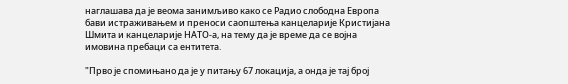наглашава да је веома занимљиво како се Радио слободна Европа бави истраживањем и преноси саопштења канцеларије Кристијана Шмита и канцеларије НАТО-а, на тему да је време да се војна имовина пребаци са ентитета.

"Прво је спомињано да је у питању 67 локација, а онда је тај број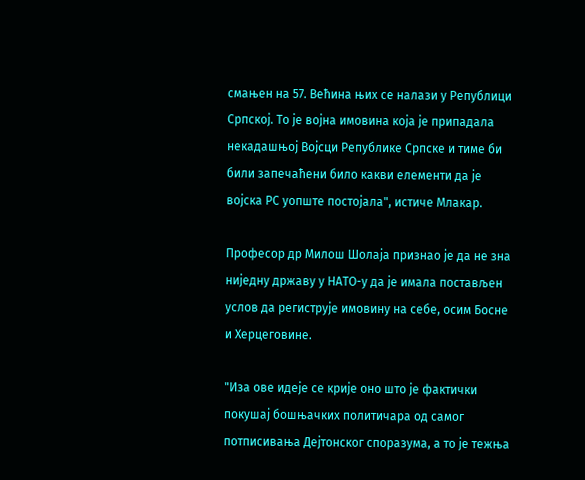смањен на 57. Већина њих се налази у Републици Српској. То је војна имовина која је припадала некадашњој Војсци Републике Српске и тиме би били запечаћени било какви елементи да је војска РС уопште постојала", истиче Млакар.

Професор др Милош Шолаја признао је да не зна ниједну државу у НАТО-у да је имала постављен услов да региструје имовину на себе, осим Босне и Херцеговине.

"Иза ове идеје се крије оно што је фактички покушај бошњачких политичара од самог потписивања Дејтонског споразума, а то је тежња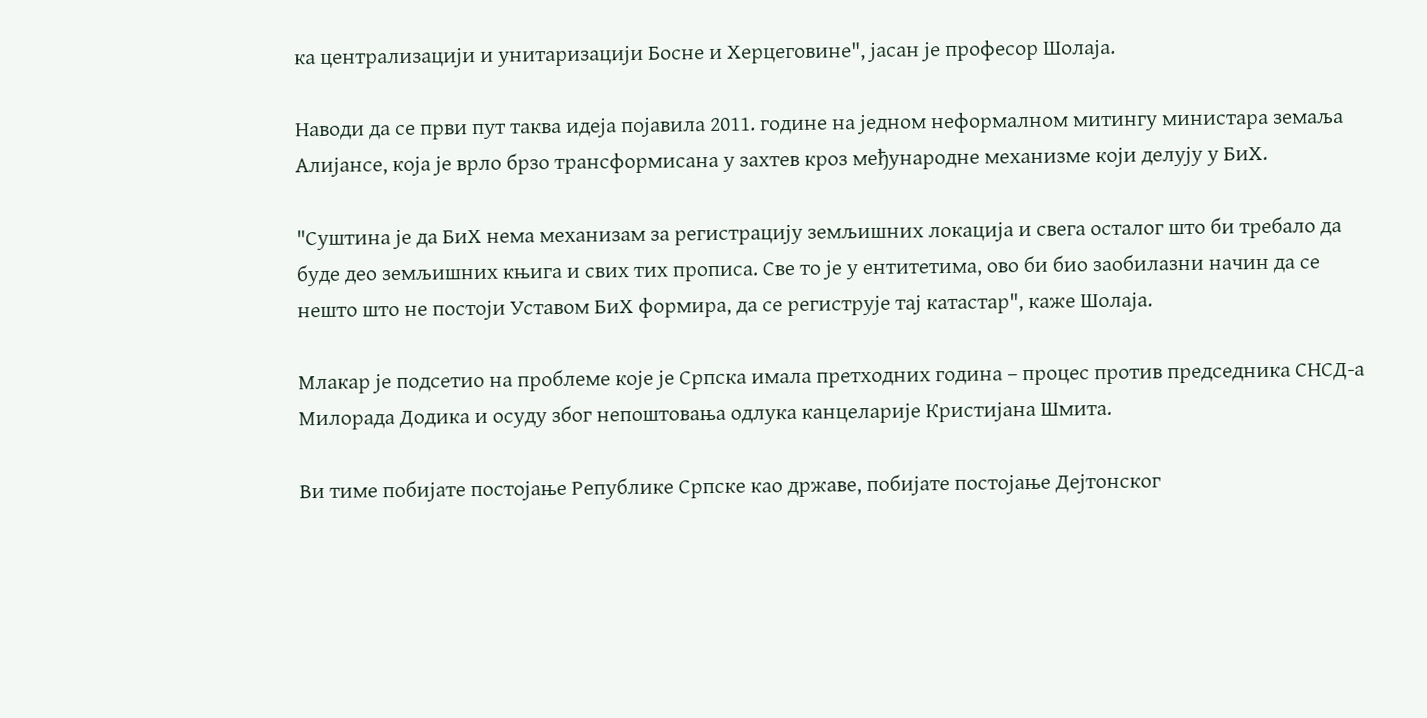ка централизацији и унитаризацији Босне и Херцеговине", јасан је професор Шолаја.

Наводи да се први пут таква идеја појавила 2011. године на једном неформалном митингу министара земаља Алијансе, која је врло брзо трансформисана у захтев кроз међународне механизме који делују у БиХ.

"Суштина је да БиХ нема механизам за регистрацију земљишних локација и свега осталог што би требало да буде део земљишних књига и свих тих прописа. Све то је у ентитетима, ово би био заобилазни начин да се нешто што не постоји Уставом БиХ формира, да се региструје тај катастар", каже Шолаја.

Млакар је подсетио на проблеме које је Српска имала претходних година – процес против председника СНСД-а Милорада Додика и осуду због непоштовања одлука канцеларије Кристијана Шмита.

Ви тиме побијате постојање Републике Српске као државе, побијате постојање Дејтонског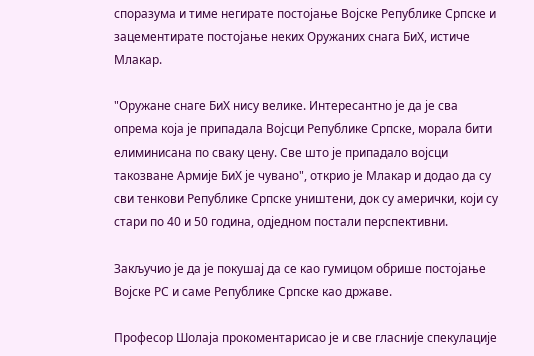споразума и тиме негирате постојање Војске Републике Српске и зацементирате постојање неких Оружаних снага БиХ, истиче Млакар.

"Оружане снаге БиХ нису велике. Интересантно је да је сва опрема која је припадала Војсци Републике Српске, морала бити елиминисана по сваку цену. Све што је припадало војсци такозване Армије БиХ је чувано", открио је Млакар и додао да су сви тенкови Републике Српске уништени, док су амерички, који су стари по 40 и 50 година, одједном постали перспективни.

Закључио је да је покушај да се као гумицом обрише постојање Војске РС и саме Републике Српске као државе.

Професор Шолаја прокоментарисао је и све гласније спекулације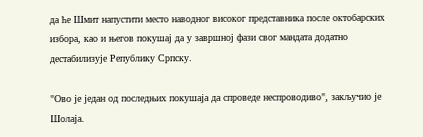да ће Шмит напустити место наводног високог представника после октобарских избора, као и његов покушај да у завршној фази свог мандата додатно дестабилизује Републику Српску.

"Ово је један од последњих покушаја да спроведе неспроводиво", закључио је Шолаја.